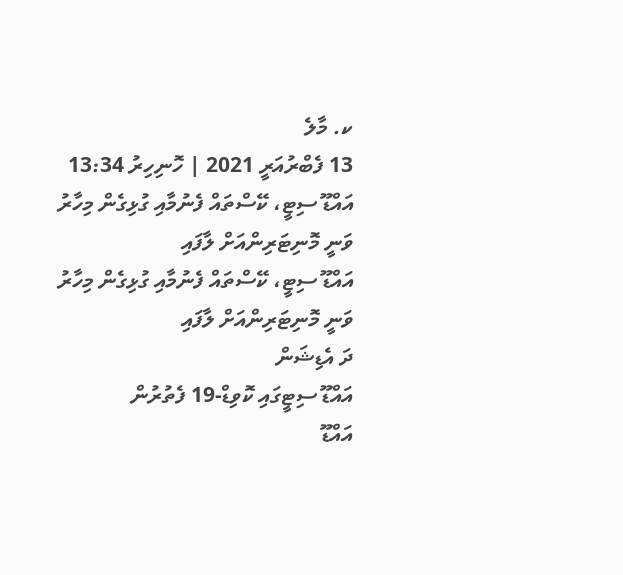ކ. މާލެ
13 ފެބްރުއަރީ 2021 | ހޮނިހިރު 13:34
އައްޑޫ ސިޓީ، ކޭސްތައް ފެނުމާއި ގުޅިގެން މިހާރު ވަނީ މޮނިޓަރިންއަށް ލާފައި
އައްޑޫ ސިޓީ، ކޭސްތައް ފެނުމާއި ގުޅިގެން މިހާރު ވަނީ މޮނިޓަރިންއަށް ލާފައި
ދަ އެޑިޝަން
އައްޑޫ ސިޓީގައި ކޮވިޑް-19 ފެތުރުން
އައްޑޫ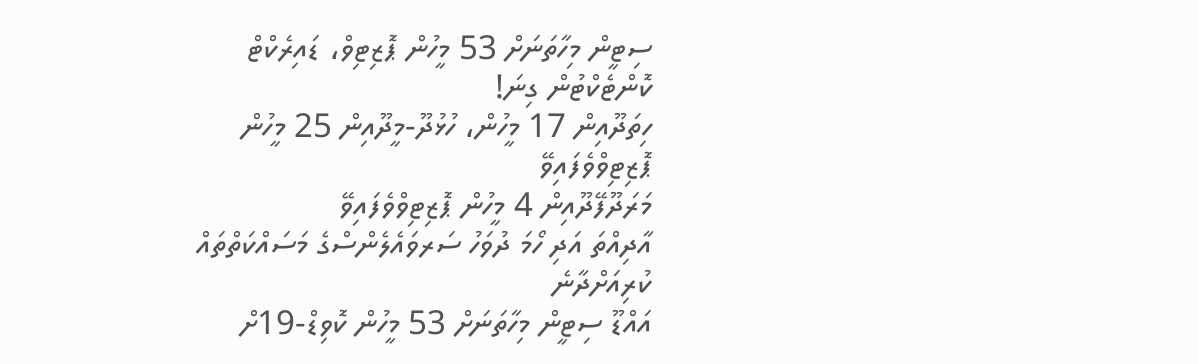ސިޓީން މިހާތަނަށް 53 މީހުން ޕޮޒިޓިވް، ޑައިރެކްޓް ކޮންޓެކްޓުން ގިނަ!
ހިތަދޫއިން 17 މީހުން، ހުޅުދޫ-މީދޫއިން 25 މީހުން ޕޮޒިޓިވްވެފައިވޭ
މަރަދޫފޭދޫއިން 4 މީހުން ޕޮޒިޓިވްވެފައިވޭ
އާދިއްތަ އަދި ހޯމަ ދުވަހު ސަރވައެލެންސްގެ މަސައްކަތްތައް ކުރިއަށްދާނެ
އައްޑޫ ސިޓީން މިހާތަނަށް 53 މީހުން ކޮވިޑް-19ށް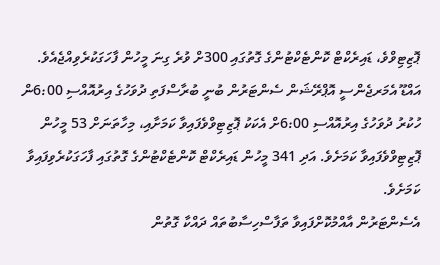ޕޮޒިޓިވްވެ، ޑައިރެކްޓް ކޮންޓެކްޓުންގެ ގޮތުގައި 300ށް ވުރެ ގިނަ މީހުން ފާހަގަކުރެވިއްޖެއެވެ.
އައްޑޫ އެމަރޖެންސީ އޮޕްރޭޝަން ސެންޓަރުން ބުނީ ބުރާސްފަތި ދުވަހުގެ އިރުއޮއްސި 6:00ން ހުކުރު ދުވަހުގެ އިރުއޮއްސި 6:00ށް އެކަކު ޕޮޒިޓިވްވެފައިވާ ކަމަށާއި، މިހާތަނަށް 53 މީހުން ޕޮޒިޓިވްވެފައިވާ ކަމަށެވެ. އަދި 341 މީހުން ޑައިރެކްޓް ކޮންޓެކްޓުންގެ ގޮތުގައި ފާހަގަކުރެވިފައިވާ ކަމަށެވެ.
އެސެންޓަރުން އާއްމުކޮށްފައިވާ ތަފާސްހިސާބުތައް ދައްކާ ގޮތުން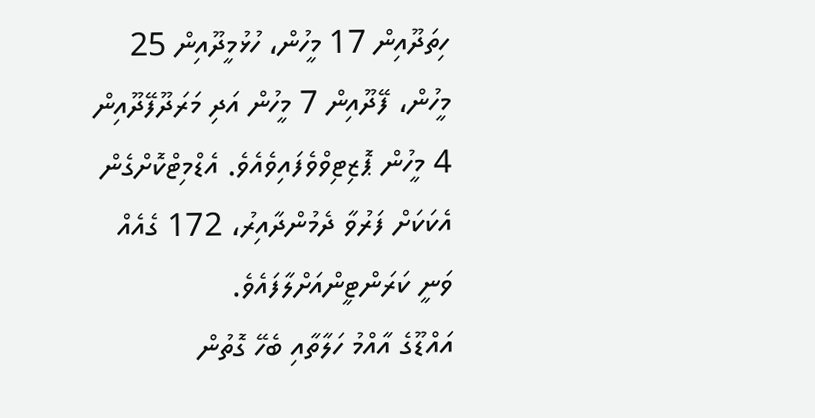ހިތަދޫއިން 17 މީހުން، ހުޅުމީދޫއިން 25 މީހުން، ފޭދޫއިން 7 މީހުން އަދި މަރަދޫފޭދޫއިން 4 މީހުން ޕޮޒިޓިވްވެފައިވެއެވެ. އެޑްމިޓްކޮށްގެން އެކަކަށް ފަރުވާ ދެމުންދާއިރު، 172 ގެއެއް ވަނީ ކަރަންޓީންއަށްލާފައެވެ.
އައްޑޫގެ އާއްމު ހަލާތާއި ބެހޭ ގޮތުން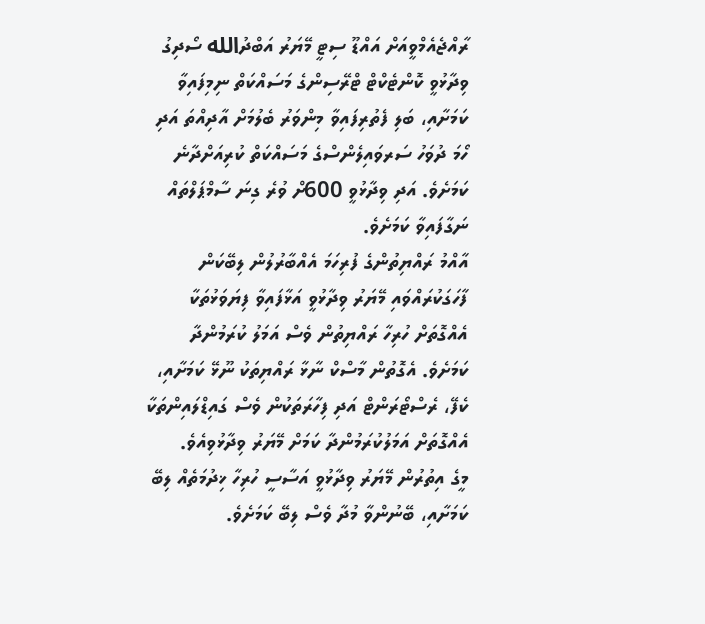ރާއްޖެއެމްވީއަށް އައްޑޫ ސިޓީ މޭޔަރު އަބްދުالله ސޯދިގު ވިދާޅުވީ ކޮންޓެކްޓް ޓްރޭސިންގެ މަސައްކަތް ނިމިފައިވާ ކަމަށާއި، ބަލި ފެތުރިފައިވާ މިންވަރު ބެލުމަށް އާދިއްތަ އަދި ހޯމަ ދުވަހު ސަރވައިލެންސްގެ މަސައްކަތް ކުރިއަށްދާނެ ކަމަށެވެ. އަދި ވިދާޅުވީ 600ށް ވުރެ ގިނަ ސާމްޕަލްތައް ނަގާފައިވާ ކަމަށެވެ.
އާއްމު ރައްޔިތުންގެ ފުރިހަމަ އެއްބާރުލުން ލިބޭކަން ފާހަގަކުރައްވައި މޭޔަރު ވިދާޅުވީ އަޅާފައިވާ ފިޔަވަޅުތަކާ އެއްގޮތަށް ހުރިހާ ރައްޔިތުން ވެސް އަމަލު ކުރަމުންދާ ކަމަށެވެ. އެގޮތުން މާސްކް ނާޅާ ރައްޔިތަކު ނޫޅޭ ކަމަށާއި، ކެފޭ، ރެސްޓޯރަންޓް އަދި ފިހާރަތަކުން ވެސް ގައިޑްލައިންތަކާ އެއްގޮތަށް އަމަލުކުރަމުންދާ ކަމަށް މޭޔަރު ވިދާޅުވިއެވެ.
މީގެ އިތުރުން މޭޔަރު ވިދާޅުވީ އަސާސީ ހުރިހާ ޚިދުމަތެއް ލިބޭ ކަމަށާއި، ބޭނުންވާ މުދާ ވެސް ލިބޭ ކަމަށެވެ.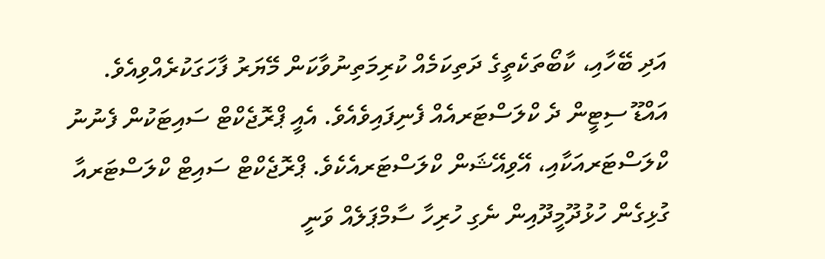އަދި ބޭހާއި، ކާބޯތަކެތީގެ ދަތިކަމެއް ކުރިމަތިނުވާކަން މޭޔަރު ފާހަގަކުރެއްވިއެވެ.
އައްޑޫ ސިޓީން ދެ ކްލަސްޓަރއެއް ފެނިފައިވެއެވެ. އެއީ ޕްރޮޖެކްޓް ސައިޓަކުން ފެނުނު ކްލަސްޓަރއަކާއި، އޭވިއޭޝަން ކްލަސްޓަރއެކެވެ. ޕްރޮޖެކްޓް ސައިޓް ކްލަސްޓަރއާ ގުޅިގެން ހުޅުދޫމީދޫއިން ނެގި ހުރިހާ ސާމްޕަލެއް ވަނީ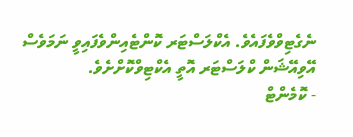ނެގެޓިވްވެފައެވެ. އެކްލަސްޓަރ ކޮންޓެއިންވެފައިވީ ނަމަވެސް އޭވިއޭޝަން ކްލަސްޓަރ އޮތީ އެކްޓިވްކޮށްށެވެ.
- ކޮމެންޓް